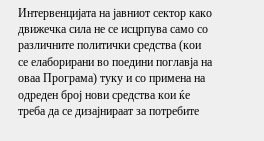Интервенцијата на јавниот сектор како движечка сила не се исцрпува само со различните политички средства (кои се елаборирани во поедини поглавја на оваа Програма) туку и со примена на одреден број нови средства кои ќе треба да се дизајнираат за потребите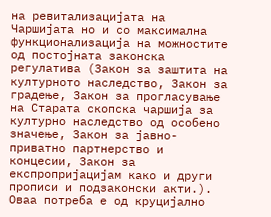на ревитализацијата на Чаршијата но и со максимална функционализација на можностите од постојната законска регулатива (Закон за заштита на културното наследство, Закон за градење, Закон за прогласување на Старата скопска чаршија за културно наследство од особено значење, Закон за јавно-приватно партнерство и концесии, Закон за експропријацијам како и други прописи и подзаконски акти.).
Оваа потреба е од круцијално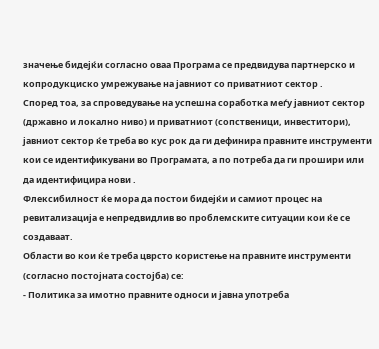значење бидејќи согласно оваа Програма се предвидува партнерско и копродукциско умрежување на јавниот со приватниот сектор .
Според тоа, за спроведување на успешна соработка меѓу јавниот сектор (државно и локално ниво) и приватниот (сопственици, инвеститори), јавниот сектор ќе треба во кус рок да ги дефинира правните инструменти кои се идентификувани во Програмата, а по потреба да ги прошири или да идентифицира нови .
Флексибилност ќе мора да постои бидејќи и самиот процес на ревитализација е непредвидлив во проблемските ситуации кои ќе се создаваат.
Области во кои ќе треба цврсто користење на правните инструменти (согласно постојната состојба) се:
- Политика за имотно правните односи и јавна употреба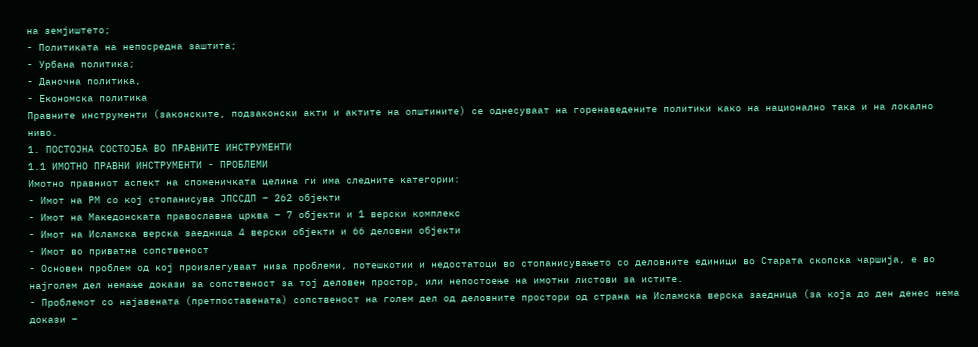на земјиштето;
- Политиката на непосредна заштита;
- Урбана политика;
- Даночна политика,
- Економска политика
Правните инструменти (законските, подзаконски акти и актите на општините) се однесуваат на горенаведените политики како на национално така и на локално ниво.
1. ПОСТОЈНА СОСТОЈБА ВО ПРАВНИТЕ ИНСТРУМЕНТИ
1.1 ИМОТНО ПРАВНИ ИНСТРУМЕНТИ - ПРОБЛЕМИ
Имотно правниот аспект на споменичката целина ги има следните категории:
- Имот на РМ со кој стопанисува ЈПССДП – 262 објекти
- Имот на Македонската православна црква – 7 објекти и 1 верски комплекс
- Имот на Исламска верска заедница 4 верски објекти и 66 деловни објекти
- Имот во приватна сопственост
- Основен проблем од кој произлегуваат низа проблеми, потешкотии и недостатоци во стопанисувањето со деловните единици во Старата скопска чаршија, е во најголем дел немање докази за сопственост за тој деловен простор, или непостоење на имотни листови за истите.
- Проблемот со најавената (претпоставената) сопственост на голем дел од деловните простори од страна на Исламска верска заедница (за која до ден денес нема докази –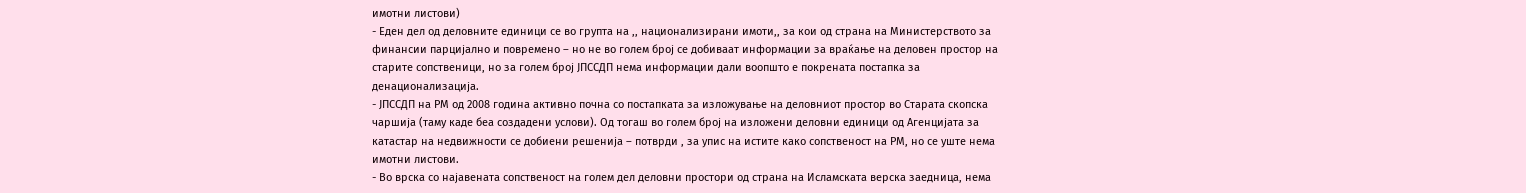имотни листови)
- Еден дел од деловните единици се во групта на ,, национализирани имоти,, за кои од страна на Министерството за финансии парцијално и повремено – но не во голем број се добиваат информации за враќање на деловен простор на старите сопственици, но за голем број ЈПССДП нема информации дали воопшто е покрената постапка за денационализација.
- ЈПССДП на РМ од 2008 година активно почна со постапката за изложување на деловниот простор во Старата скопска чаршија (таму каде беа создадени услови). Од тогаш во голем број на изложени деловни единици од Агенцијата за катастар на недвижности се добиени решенија – потврди , за упис на истите како сопственост на РМ, но се уште нема имотни листови.
- Во врска со најавената сопственост на голем дел деловни простори од страна на Исламската верска заедница, нема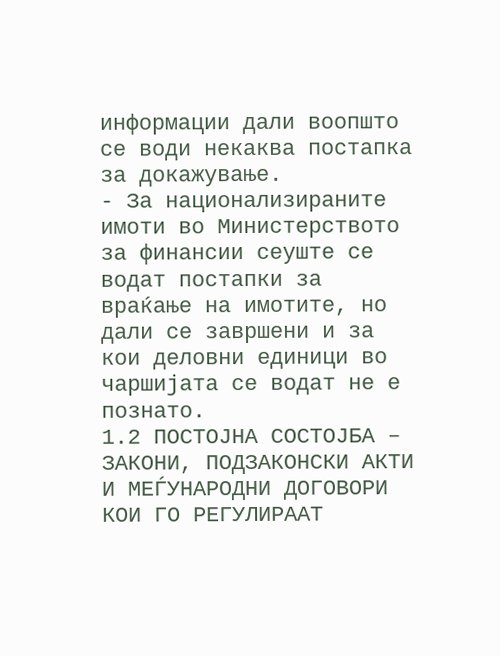информации дали воопшто се води некаква постапка за докажување.
- За национализираните имоти во Министерството за финансии сеуште се водат постапки за враќање на имотите, но дали се завршени и за кои деловни единици во чаршијата се водат не е познато.
1.2 ПОСТОЈНА СОСТОЈБА – ЗАКОНИ, ПОДЗАКОНСКИ АКТИ И МЕЃУНАРОДНИ ДОГОВОРИ КОИ ГО РЕГУЛИРААТ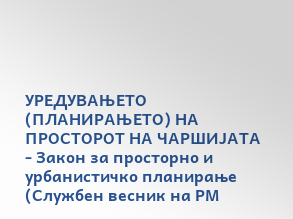УРЕДУВАЊЕТО (ПЛАНИРАЊЕТО) НА ПРОСТОРОТ НА ЧАРШИЈАТА
- Закон за просторно и урбанистичко планирање (Службен весник на РМ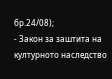бр.24/08);
- Закон за заштита на културното наследство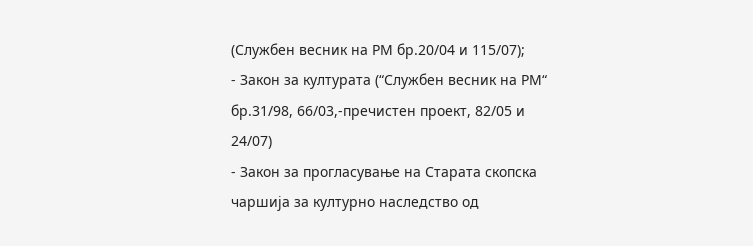(Службен весник на РМ бр.20/04 и 115/07);
- Закон за културата (“Службен весник на РМ“ бр.31/98, 66/03,-пречистен проект, 82/05 и 24/07)
- Закон за прогласување на Старата скопска чаршија за културно наследство од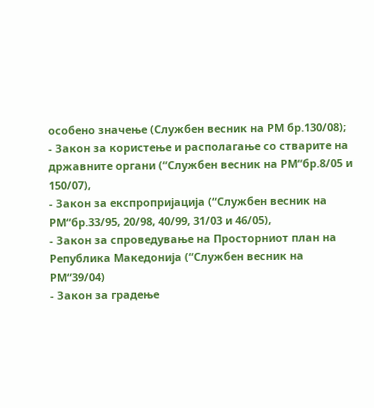особено значење (Службен весник на РМ бр.130/08);
- Закон за користење и располагање со стварите на државните органи (“Службен весник на РМ“бр.8/05 и 150/07),
- Закон за експропријација (“Службен весник на РМ“бр.33/95, 20/98, 40/99, 31/03 и 46/05),
- Закон за спроведување на Просторниот план на Република Македонија (“Службен весник на РМ“39/04)
- Закон за градење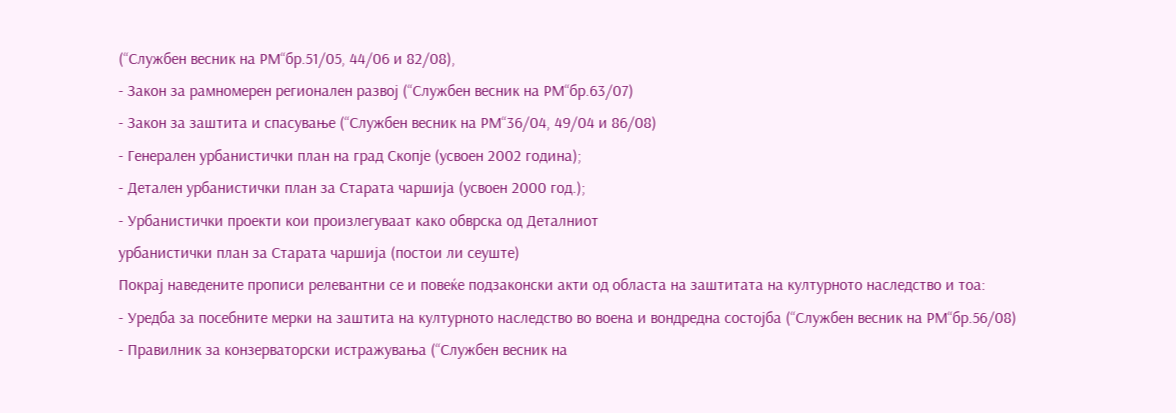(“Службен весник на РМ“бр.51/05, 44/06 и 82/08),
- Закон за рамномерен регионален развој (“Службен весник на РМ“бр.63/07)
- Закон за заштита и спасување (“Службен весник на РМ“36/04, 49/04 и 86/08)
- Генерален урбанистички план на град Скопје (усвоен 2002 година);
- Детален урбанистички план за Старата чаршија (усвоен 2000 год.);
- Урбанистички проекти кои произлегуваат како обврска од Деталниот
урбанистички план за Старата чаршија (постои ли сеуште)
Покрај наведените прописи релевантни се и повеќе подзаконски акти од областа на заштитата на културното наследство и тоа:
- Уредба за посебните мерки на заштита на културното наследство во воена и вондредна состојба (“Службен весник на РМ“бр.56/08)
- Правилник за конзерваторски истражувања (“Службен весник на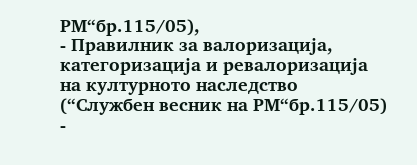РМ“бр.115/05),
- Правилник за валоризација, категоризација и ревалоризација на културното наследство (“Службен весник на РМ“бр.115/05)
-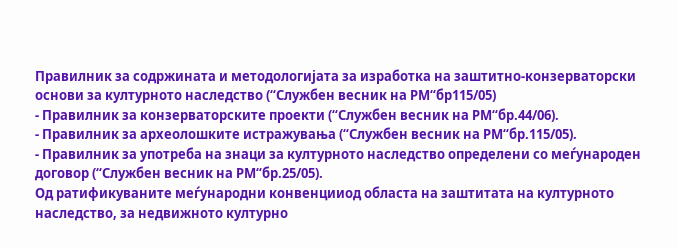Правилник за содржината и методологијата за изработка на заштитно-конзерваторски основи за културното наследство (“Службен весник на РМ“бр115/05)
- Правилник за конзерваторските проекти (“Службен весник на РМ“бр.44/06).
- Правилник за археолошките истражувања (“Службен весник на РМ“бр.115/05).
- Правилник за употреба на знаци за културното наследство определени со меѓународен договор (“Службен весник на РМ“бр.25/05).
Од ратификуваните меѓународни конвенцииод областа на заштитата на културното наследство, за недвижното културно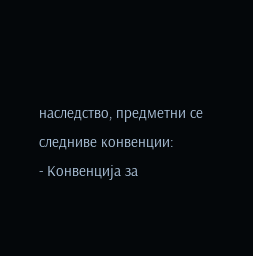наследство, предметни се следниве конвенции:
- Конвенција за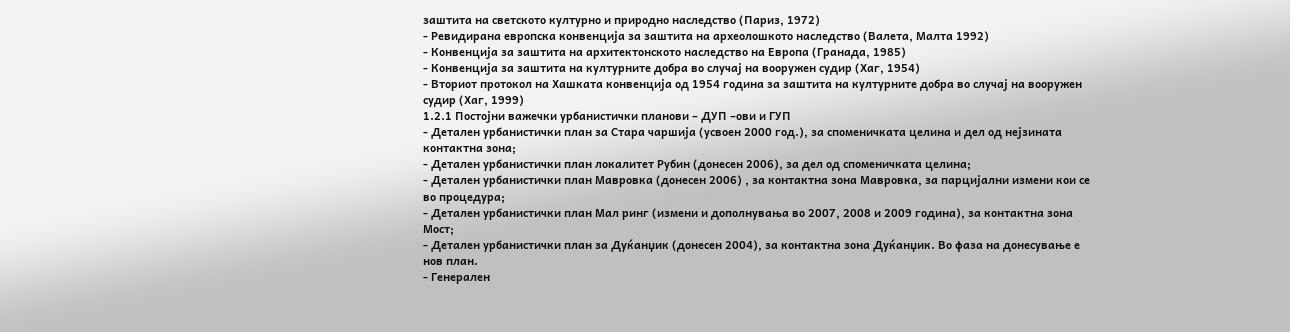заштита на светското културно и природно наследство (Париз, 1972)
- Ревидирана европска конвенција за заштита на археолошкото наследство (Валета, Малта 1992)
- Конвенција за заштита на архитектонското наследство на Европа (Гранада, 1985)
- Конвенција за заштита на културните добра во случај на вооружен судир (Хаг, 1954)
- Вториот протокол на Хашката конвенција од 1954 година за заштита на културните добра во случај на вооружен судир (Хаг, 1999)
1.2.1 Постојни важечки урбанистички планови – ДУП –ови и ГУП
- Детален урбанистички план за Стара чаршија (усвоен 2000 год.), за споменичката целина и дел од нејзината контактна зона;
- Детален урбанистички план локалитет Рубин (донесен 2006), за дел од споменичката целина;
- Детален урбанистички план Мавровка (донесен 2006) , за контактна зона Мавровка, за парцијални измени кои се во процедура;
- Детален урбанистички план Мал ринг (измени и дополнувања во 2007, 2008 и 2009 година), за контактна зона Мост;
- Детален урбанистички план за Дуќанџик (донесен 2004), за контактна зона Дуќанџик. Во фаза на донесување е нов план.
- Генерален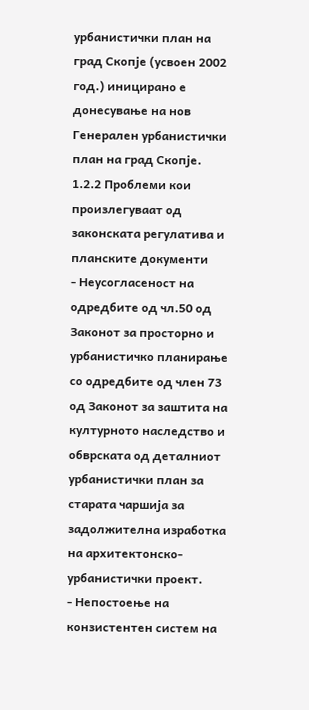урбанистички план на град Скопје (усвоен 2002 год.) иницирано е донесување на нов Генерален урбанистички план на град Скопје.
1.2.2 Проблеми кои произлегуваат од законската регулатива и планските документи
- Неусогласеност на одредбите од чл.50 од Законот за просторно и урбанистичко планирање со одредбите од член 73 од Законот за заштита на културното наследство и обврската од деталниот урбанистички план за старата чаршија за задолжителна изработка на архитектонско-урбанистички проект.
- Непостоење на конзистентен систем на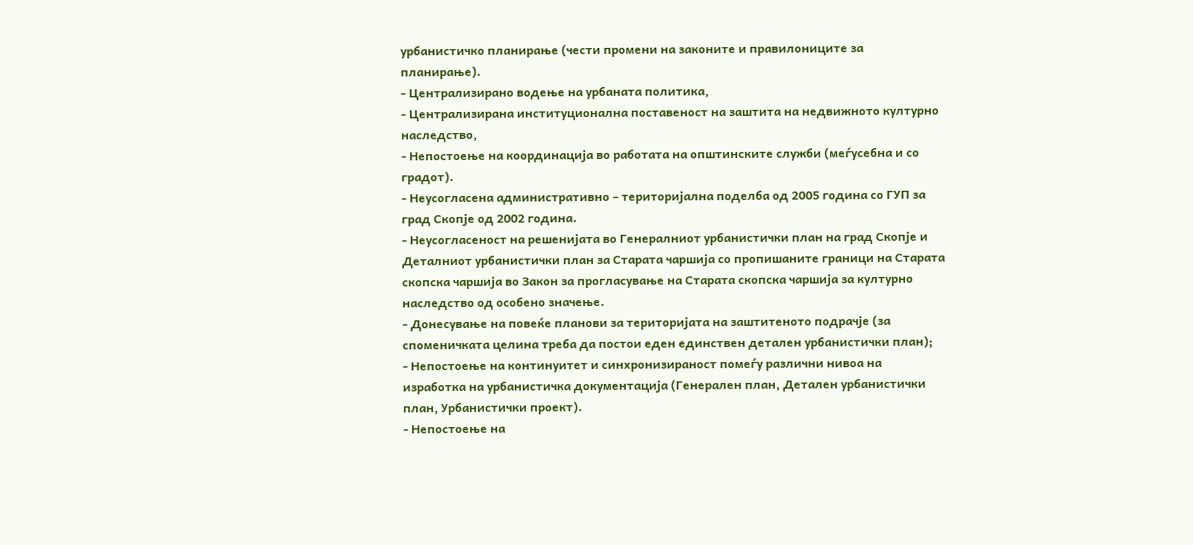урбанистичко планирање (чести промени на законите и правилониците за планирање).
- Централизирано водење на урбаната политика,
- Централизирана институционална поставеност на заштита на недвижното културно наследство,
- Непостоење на координација во работата на општинските служби (меѓусебна и со градот).
- Неусогласена административно – територијална поделба од 2005 година со ГУП за град Скопје од 2002 година.
- Неусогласеност на решенијата во Генералниот урбанистички план на град Скопје и Деталниот урбанистички план за Старата чаршија со пропишаните граници на Старата скопска чаршија во Закон за прогласување на Старата скопска чаршија за културно наследство од особено значење.
- Донесување на повеќе планови за територијата на заштитеното подрачје (за споменичката целина треба да постои еден единствен детален урбанистички план);
- Непостоење на континуитет и синхронизираност помеѓу различни нивоа на изработка на урбанистичка документација (Генерален план, Детален урбанистички план, Урбанистички проект).
- Непостоење на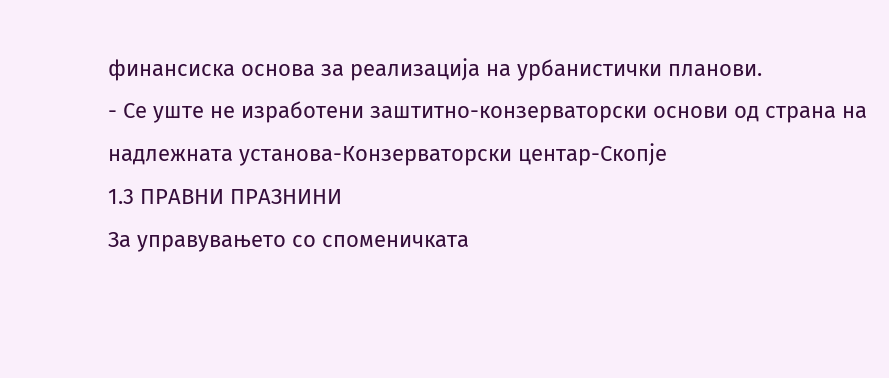финансиска основа за реализација на урбанистички планови.
- Се уште не изработени заштитно-конзерваторски основи од страна на надлежната установа-Конзерваторски центар-Скопје
1.3 ПРАВНИ ПРАЗНИНИ
За управувањето со споменичката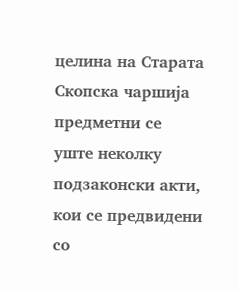целина на Старата Скопска чаршија предметни се уште неколку подзаконски акти, кои се предвидени со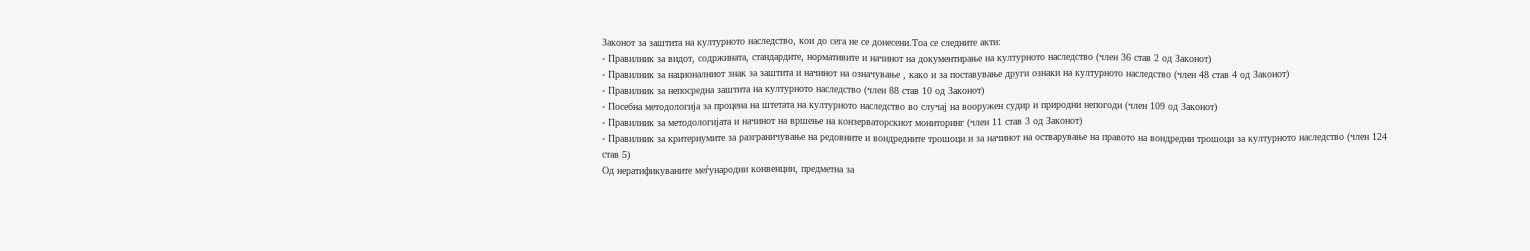Законот за заштита на културното наследство, кои до сега не се донесени.Тоа се следните акти:
- Правилник за видот, содржината, стандардите, нормативите и начинот на документирање на културното наследство (член 36 став 2 од Законот)
- Правилник за националниот знак за заштита и начинот на означување , како и за поставување други ознаки на културното наследство (член 48 став 4 од Законот)
- Правилник за непосредна заштита на културното наследство (член 88 став 10 од Законот)
- Посебна методологија за процена на штетата на културното наследство во случај на вооружен судир и природни непогоди (член 109 од Законот)
- Правилник за методологијата и начинот на вршење на конзерваторскиот мониторинг (член 11 став 3 од Законот)
- Правилник за критериумите за разграничување на редовните и вондредните трошоци и за начинот на остварување на правото на вондредни трошоци за културното наследство (член 124 став 5)
Од нератификуваните меѓународни конвенции, предметна за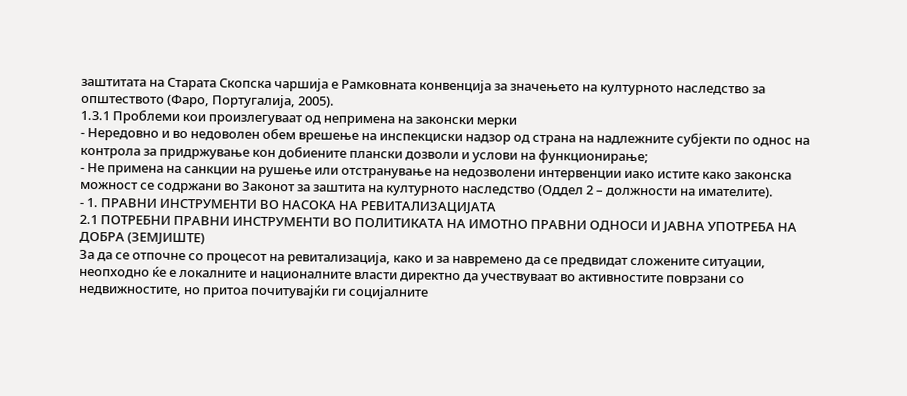заштитата на Старата Скопска чаршија е Рамковната конвенција за значењето на културното наследство за општеството (Фаро, Португалија, 2005).
1.3.1 Проблеми кои произлегуваат од непримена на законски мерки
- Нередовно и во недоволен обем врешење на инспекциски надзор од страна на надлежните субјекти по однос на контрола за придржување кон добиените плански дозволи и услови на функционирање;
- Не примена на санкции на рушење или отстранување на недозволени интервенции иако истите како законска можност се содржани во Законот за заштита на културното наследство (Оддел 2 – должности на имателите).
- 1. ПРАВНИ ИНСТРУМЕНТИ ВО НАСОКА НА РЕВИТАЛИЗАЦИЈАТА
2.1 ПОТРЕБНИ ПРАВНИ ИНСТРУМЕНТИ ВО ПОЛИТИКАТА НА ИМОТНО ПРАВНИ ОДНОСИ И ЈАВНА УПОТРЕБА НА ДОБРА (ЗЕМЈИШТЕ)
За да се отпочне со процесот на ревитализација, како и за навремено да се предвидат сложените ситуации, неопходно ќе е локалните и националните власти директно да учествуваат во активностите поврзани со недвижностите, но притоа почитувајќи ги социјалните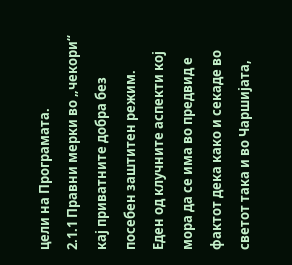цели на Програмата.
2.1.1 Правни мерки во „чекори“ кај приватните добра без посебен заштитен режим.
Еден од клучните аспекти кој мора да се има во предвид е фактот дека како и секаде во светот така и во Чаршијата,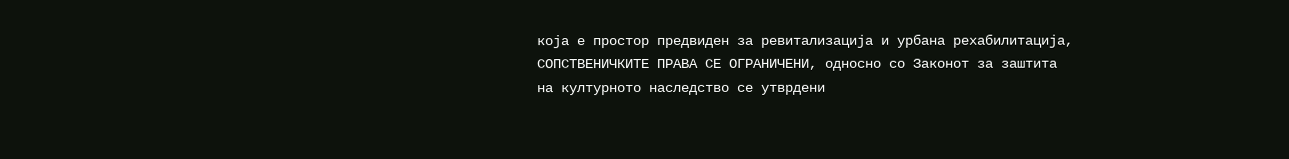која е простор предвиден за ревитализација и урбана рехабилитација, СОПСТВЕНИЧКИТЕ ПРАВА СЕ ОГРАНИЧЕНИ, односно со Законот за заштита на културното наследство се утврдени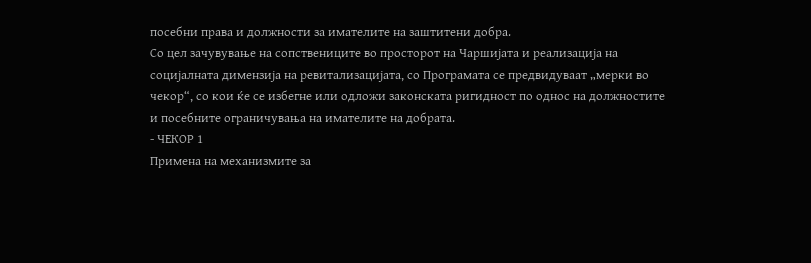посебни права и должности за имателите на заштитени добра.
Со цел зачувување на сопствениците во просторот на Чаршијата и реализација на социјалната димензија на ревитализацијата, со Програмата се предвидуваат „мерки во чекор“, со кои ќе се избегне или одложи законската ригидност по однос на должностите и посебните ограничувања на имателите на добрата.
- ЧЕКОР 1
Примена на механизмите за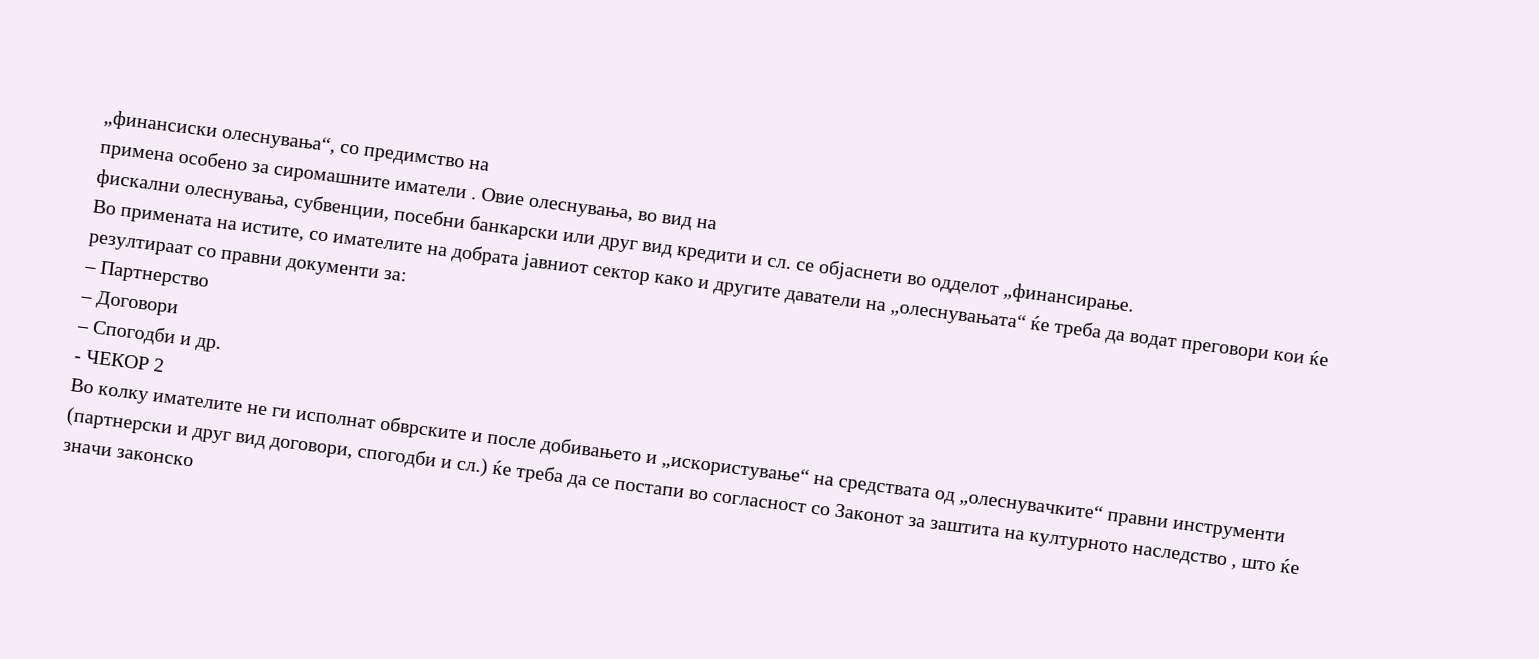„финансиски олеснувања“, со предимство на
примена особено за сиромашните иматели . Овие олеснувања, во вид на
фискални олеснувања, субвенции, посебни банкарски или друг вид кредити и сл. се објаснети во одделот „финансирање.
Во примената на истите, со имателите на добрата јавниот сектор како и другите даватели на „олеснувањата“ ќе треба да водат преговори кои ќе резултираат со правни документи за:
– Партнерство
– Договори
– Спогодби и др.
- ЧЕКОР 2
Во колку имателите не ги исполнат обврските и после добивањето и „искористување“ на средствата од „олеснувачките“ правни инструменти (партнерски и друг вид договори, спогодби и сл.) ќе треба да се постапи во согласност со Законот за заштита на културното наследство , што ќе значи законско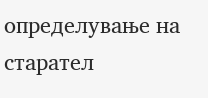определување на старател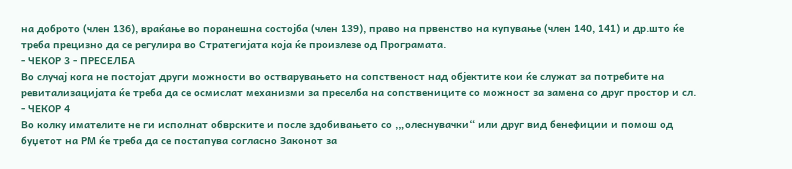на доброто (член 136), враќање во поранешна состојба (член 139), право на првенство на купување (член 140, 141) и др.што ќе треба прецизно да се регулира во Стратегијата која ќе произлезе од Програмата.
- ЧЕКОР 3 - ПРЕСЕЛБА
Во случај кога не постојат други можности во остварувањето на сопственост над објектите кои ќе служат за потребите на ревитализацијата ќе треба да се осмислат механизми за преселба на сопствениците со можност за замена со друг простор и сл.
- ЧЕКОР 4
Во колку имателите не ги исполнат обврските и после здобивањето со ,„олеснувачки“ или друг вид бенефиции и помош од буџетот на РМ ќе треба да се постапува согласно Законот за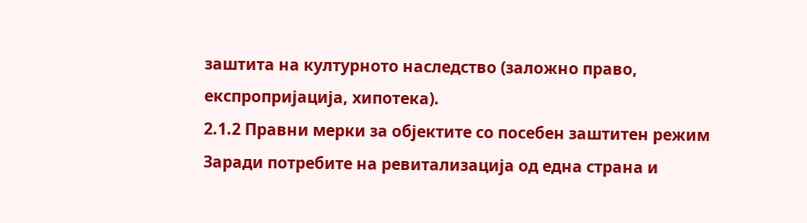заштита на културното наследство (заложно право, експропријација, хипотека).
2.1.2 Правни мерки за објектите со посебен заштитен режим
Заради потребите на ревитализација од една страна и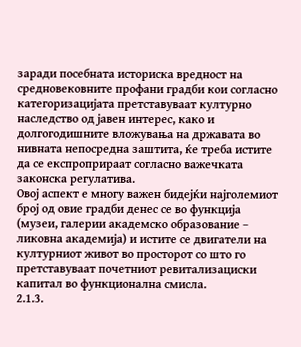заради посебната историска вредност на средновековните профани градби кои согласно категоризацијата претставуваат културно наследство од јавен интерес, како и долгогодишните вложувања на државата во нивната непосредна заштита, ќе треба истите да се експроприраат согласно важечката законска регулатива.
Овој аспект е многу важен бидејќи најголемиот број од овие градби денес се во функција (музеи, галерии академско образование – ликовна академија) и истите се двигатели на културниот живот во просторот со што го претставуваат почетниот ревитализациски капитал во функционална смисла.
2.1.3.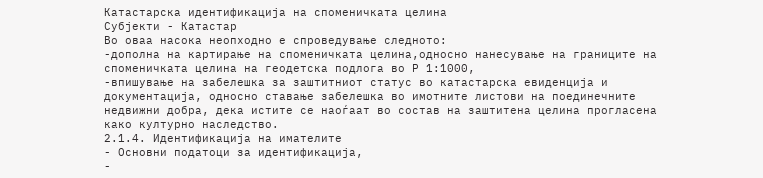Катастарска идентификација на споменичката целина
Субјекти - Катастар
Во оваа насока неопходно е спроведување следното:
-дополна на картирање на споменичката целина,односно нанесување на границите на споменичката целина на геодетска подлога во Р 1:1000,
-впишување на забелешка за заштитниот статус во катастарска евиденција и документација, односно ставање забелешка во имотните листови на поединечните недвижни добра, дека истите се наоѓаат во состав на заштитена целина прогласена како културно наследство.
2.1.4. Идентификација на имателите
- Основни податоци за идентификација,
-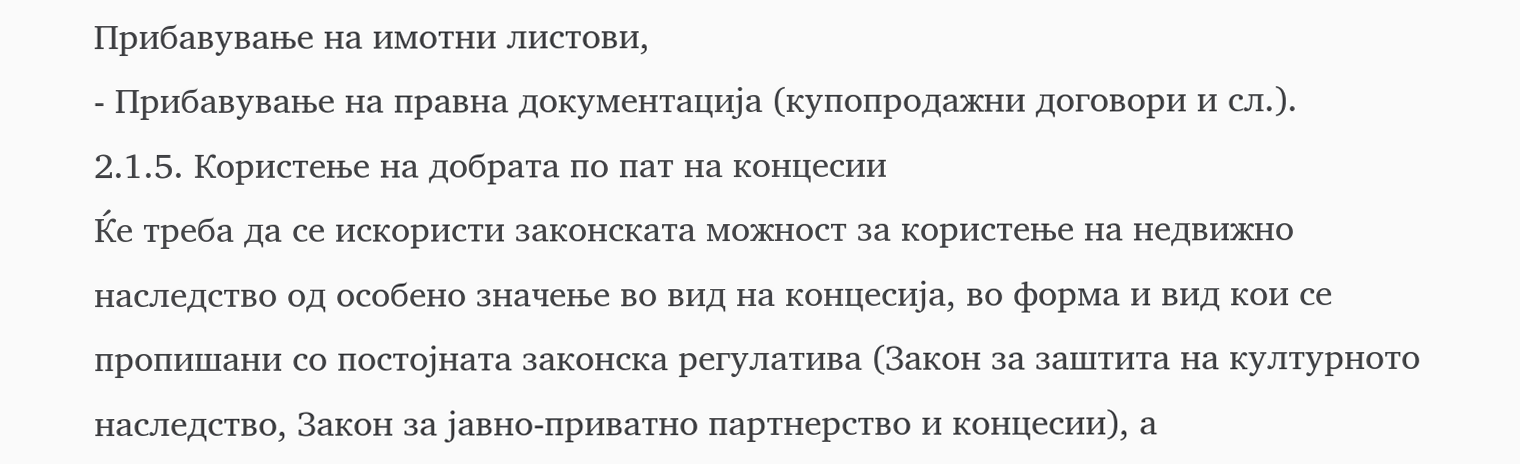Прибавување на имотни листови,
- Прибавување на правна документација (купопродажни договори и сл.).
2.1.5. Користење на добрата по пат на концесии
Ќе треба да се искористи законската можност за користење на недвижно наследство од особено значење во вид на концесија, во форма и вид кои се пропишани со постојната законска регулатива (Закон за заштита на културното наследство, Закон за јавно-приватно партнерство и концесии), а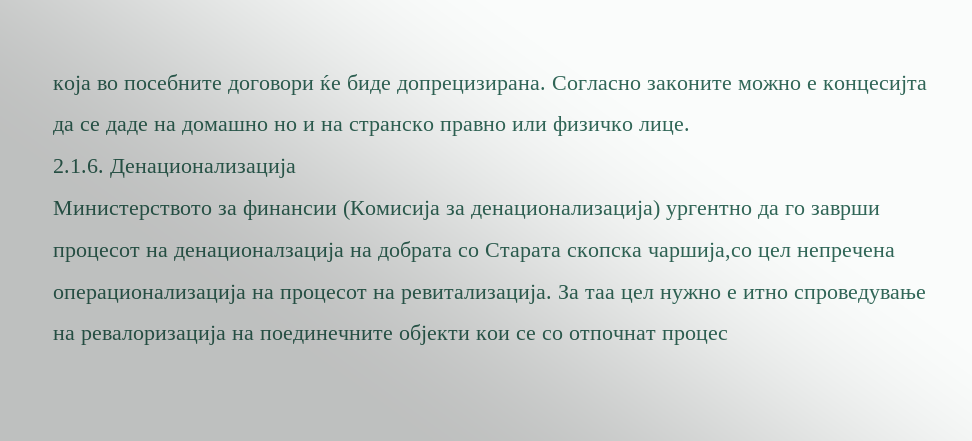која во посебните договори ќе биде допрецизирана. Согласно законите можно е концесијта да се даде на домашно но и на странско правно или физичко лице.
2.1.6. Денационализација
Министерството за финансии (Комисија за денационализација) ургентно да го заврши процесот на денационалзација на добрата со Старата скопска чаршија,со цел непречена операционализација на процесот на ревитализација. За таа цел нужно е итно спроведување на ревалоризација на поединечните објекти кои се со отпочнат процес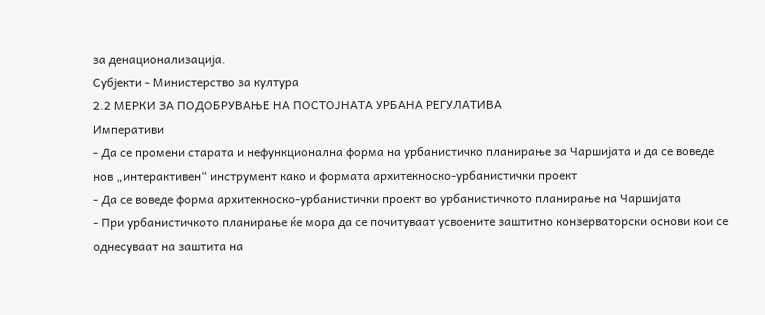за денационализација.
Субјекти - Министерство за култура
2.2 МЕРКИ ЗА ПОДОБРУВАЊЕ НА ПОСТОЈНАТА УРБАНА РЕГУЛАТИВА
Императиви
- Да се промени старата и нефункционална форма на урбанистичко планирање за Чаршијата и да се воведе нов „интерактивен“ инструмент како и формата архитекноско-урбанистички проект
- Да се воведе форма архитекноско-урбанистички проект во урбанистичкото планирање на Чаршијата
- При урбанистичкото планирање ќе мора да се почитуваат усвоените заштитно конзерваторски основи кои се однесуваат на заштита на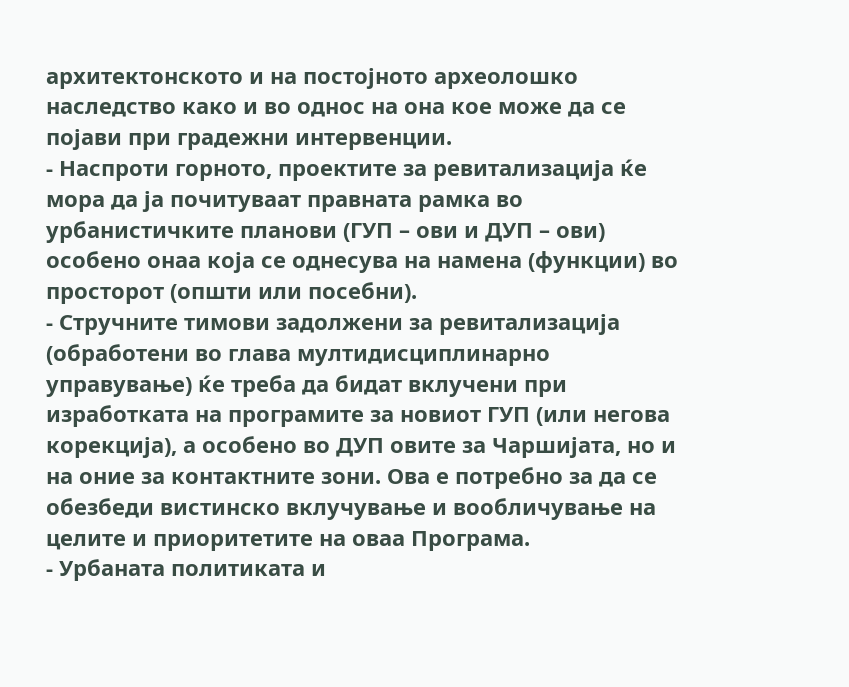архитектонското и на постојното археолошко наследство како и во однос на она кое може да се појави при градежни интервенции.
- Наспроти горното, проектите за ревитализација ќе мора да ја почитуваат правната рамка во урбанистичките планови (ГУП – ови и ДУП – ови) особено онаа која се однесува на намена (функции) во просторот (општи или посебни).
- Стручните тимови задолжени за ревитализација (обработени во глава мултидисциплинарно управување) ќе треба да бидат вклучени при изработката на програмите за новиот ГУП (или негова корекција), а особено во ДУП овите за Чаршијата, но и на оние за контактните зони. Ова е потребно за да се обезбеди вистинско вклучување и вообличување на целите и приоритетите на оваа Програма.
- Урбаната политиката и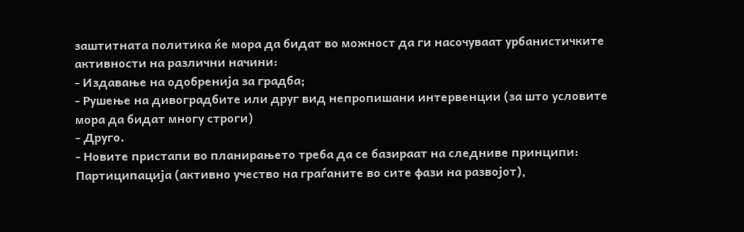заштитната политика ќе мора да бидат во можност да ги насочуваат урбанистичките активности на различни начини:
- Издавање на одобренија за градба;
- Рушење на дивоградбите или друг вид непропишани интервенции (за што условите мора да бидат многу строги)
- Друго.
- Новите пристапи во планирањето треба да се базираат на следниве принципи: Партиципација (активно учество на граѓаните во сите фази на развојот),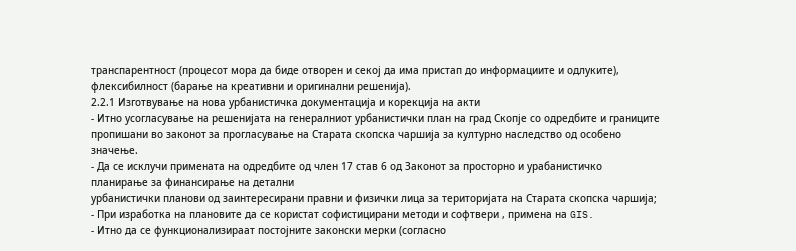транспарентност (процесот мора да биде отворен и секој да има пристап до информациите и одлуките), флексибилност (барање на креативни и оригинални решенија).
2.2.1 Изготвување на нова урбанистичка документација и корекција на акти
- Итно усогласување на решенијата на генералниот урбанистички план на град Скопје со одредбите и границите пропишани во законот за прогласување на Старата скопска чаршија за културно наследство од особено значење.
- Да се исклучи примената на одредбите од член 17 став 6 од Законот за просторно и урабанистичко планирање за финансирање на детални
урбанистички планови од заинтересирани правни и физички лица за територијата на Старата скопска чаршија;
- При изработка на плановите да се користат софистицирани методи и софтвери , примена на GIS.
- Итно да се функционализираат постојните законски мерки (согласно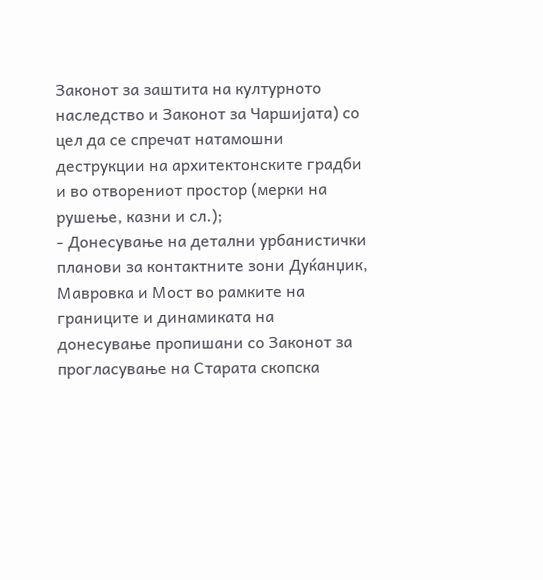Законот за заштита на културното наследство и Законот за Чаршијата) со цел да се спречат натамошни деструкции на архитектонските градби и во отворениот простор (мерки на рушење, казни и сл.);
- Донесување на детални урбанистички планови за контактните зони Дуќанџик, Мавровка и Мост во рамките на границите и динамиката на донесување пропишани со Законот за прогласување на Старата скопска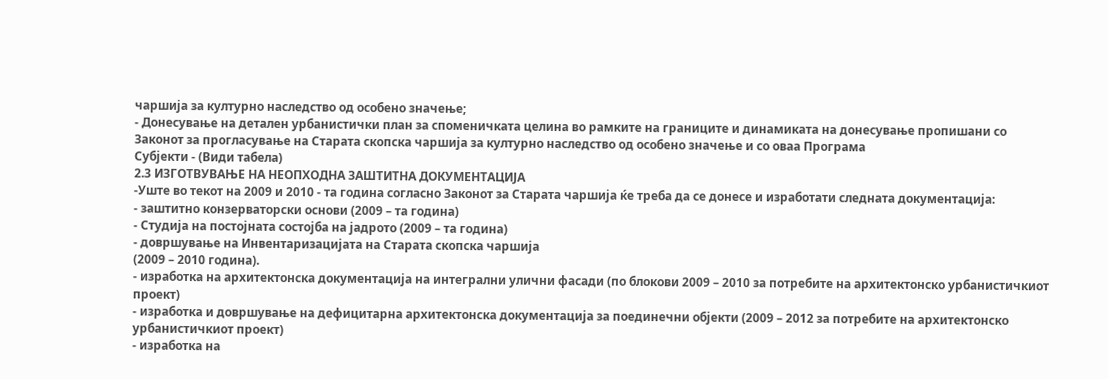чаршија за културно наследство од особено значење;
- Донесување на детален урбанистички план за споменичката целина во рамките на границите и динамиката на донесување пропишани со Законот за прогласување на Старата скопска чаршија за културно наследство од особено значење и со оваа Програма
Субјекти - (Види табела)
2.3 ИЗГОТВУВАЊЕ НА НЕОПХОДНА ЗАШТИТНА ДОКУМЕНТАЦИЈА
-Уште во текот на 2009 и 2010 - та година согласно Законот за Старата чаршија ќе треба да се донесе и изработати следната документација:
- заштитно конзерваторски основи (2009 – та година)
- Студија на постојната состојба на јадрото (2009 – та година)
- довршување на Инвентаризацијата на Старата скопска чаршија
(2009 – 2010 година).
- изработка на архитектонска документација на интегрални улични фасади (по блокови 2009 – 2010 за потребите на архитектонско урбанистичкиот проект)
- изработка и довршување на дефицитарна архитектонска документација за поединечни објекти (2009 – 2012 за потребите на архитектонско урбанистичкиот проект)
- изработка на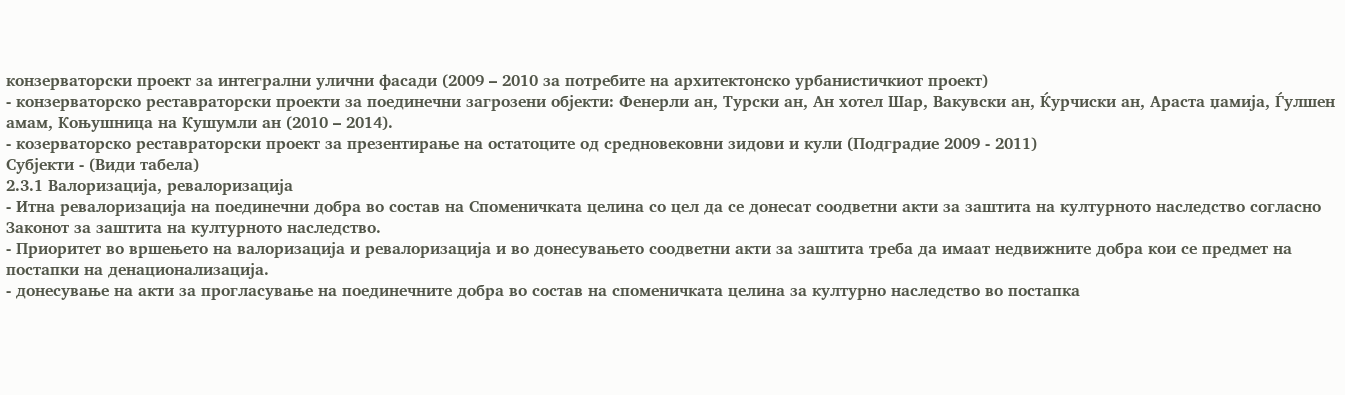конзерваторски проект за интегрални улични фасади (2009 – 2010 за потребите на архитектонско урбанистичкиот проект)
- конзерваторско реставраторски проекти за поединечни загрозени објекти: Фенерли ан, Турски ан, Ан хотел Шар, Вакувски ан, Ќурчиски ан, Араста џамија, Ѓулшен амам, Коњушница на Кушумли ан (2010 – 2014).
- козерваторско реставраторски проект за презентирање на остатоците од средновековни зидови и кули (Подградие 2009 - 2011)
Субјекти - (Види табела)
2.3.1 Валоризација, ревалоризација
- Итна ревалоризација на поединечни добра во состав на Споменичката целина со цел да се донесат соодветни акти за заштита на културното наследство согласно Законот за заштита на културното наследство.
- Приоритет во вршењето на валоризација и ревалоризација и во донесувањето соодветни акти за заштита треба да имаат недвижните добра кои се предмет на постапки на денационализација.
- донесување на акти за прогласување на поединечните добра во состав на споменичката целина за културно наследство во постапка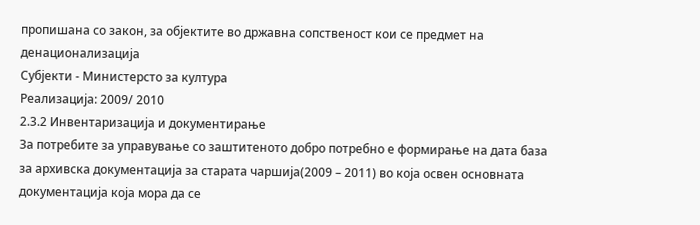пропишана со закон, за објектите во државна сопственост кои се предмет на денационализација
Субјекти - Министерсто за култура
Реализација: 2009/ 2010
2.3.2 Инвентаризација и документирање
За потребите за управување со заштитеното добро потребно е формирање на дата база за архивска документација за старата чаршија(2009 – 2011) во која освен основната документација која мора да се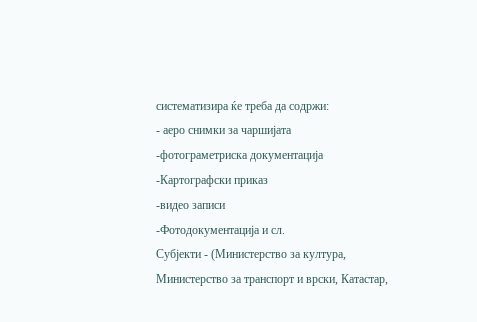систематизира ќе треба да содржи:
- аеро снимки за чаршијата
-фотограметриска документација
-Картографски приказ
-видео записи
-Фотодокументација и сл.
Субјекти - (Министерство за култура, Министерство за транспорт и врски, Катастар,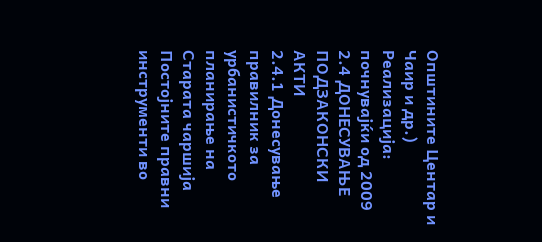Општините Центар и Чаир и др.)
Реализација: почнувајќи од 2009
2.4 ДОНЕСУВАЊЕ ПОДЗАКОНСКИ АКТИ
2.4.1 Донесување правилник за урбанистичкото планирање на Старата чаршија
Постојните правни инструменти во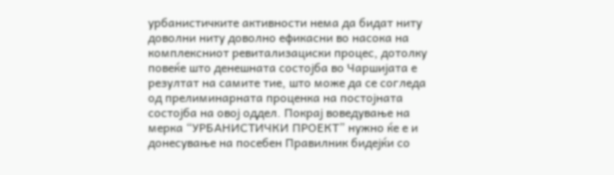урбанистичките активности нема да бидат ниту доволни ниту доволно ефикасни во насока на комплексниот ревитализациски процес, дотолку повеќе што денешната состојба во Чаршијата е резултат на самите тие, што може да се согледа од прелиминарната проценка на постојната состојба на овој оддел. Покрај воведување на мерка “УРБАНИСТИЧКИ ПРОЕКТ” нужно ќе е и донесување на посебен Правилник бидејќи со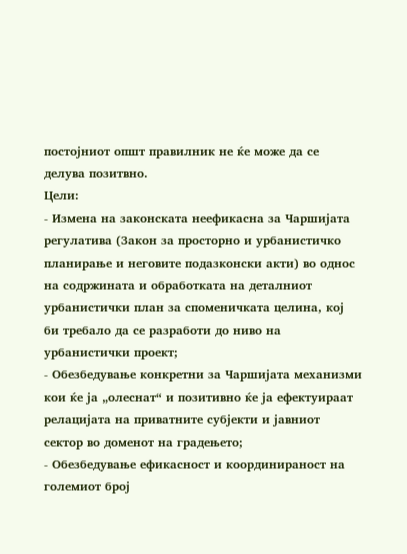постојниот општ правилник не ќе може да се делува позитвно.
Цели:
- Измена на законската неефикасна за Чаршијата регулатива (Закон за просторно и урбанистичко планирање и неговите подазконски акти) во однос на содржината и обработката на деталниот урбанистички план за споменичката целина, кој би требало да се разработи до ниво на урбанистички проект;
- Обезбедување конкретни за Чаршијата механизми кои ќе ја „олеснат“ и позитивно ќе ја ефектуираат релацијата на приватните субјекти и јавниот сектор во доменот на градењето;
- Обезбедување ефикасност и координираност на големиот број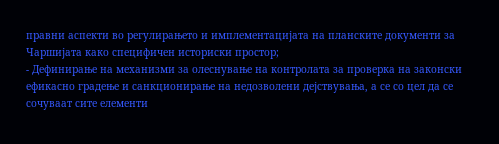правни аспекти во регулирањето и имплементацијата на планските документи за Чаршијата како специфичен историски простор;
- Дефинирање на механизми за олеснување на контролата за проверка на законски ефикасно градење и санкционирање на недозволени дејствувања, а се со цел да се сочуваат сите елементи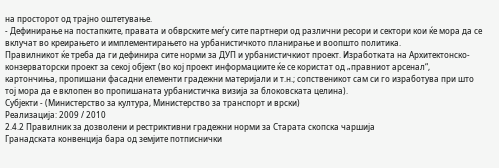на просторот од трајно оштетување.
- Дефинирање на постапките, правата и обврските меѓу сите партнери од различни ресори и сектори кои ќе мора да се вклучат во креирањето и имплементирањето на урбанистичкото планирање и воопшто политика.
Правилникот ќе треба да ги дефинира сите норми за ДУП и урбанистичкиот проект. Изработката на Архитектонско-конзерваторски проект за секој објект (во кој проект информациите ќе се користат од „правниот арсенал“, картончиња, пропишани фасадни елементи градежни материјали и т.н.; сопственикот сам си го изработува при што тој мора да е вклопен во пропишаната урбанистичка визија за блоковската целина).
Субјекти - (Министерство за култура, Министерство за транспорт и врски)
Реализација: 2009 / 2010
2.4.2 Правилник за дозволени и рестриктивни градежни норми за Старата скопска чаршија
Гранадската конвенција бара од земјите потписнички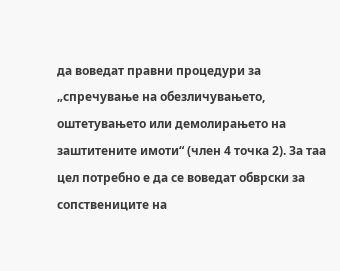да воведат правни процедури за „спречување на обезличувањето, оштетувањето или демолирањето на заштитените имоти“ (член 4 точка 2). За таа цел потребно е да се воведат обврски за сопствениците на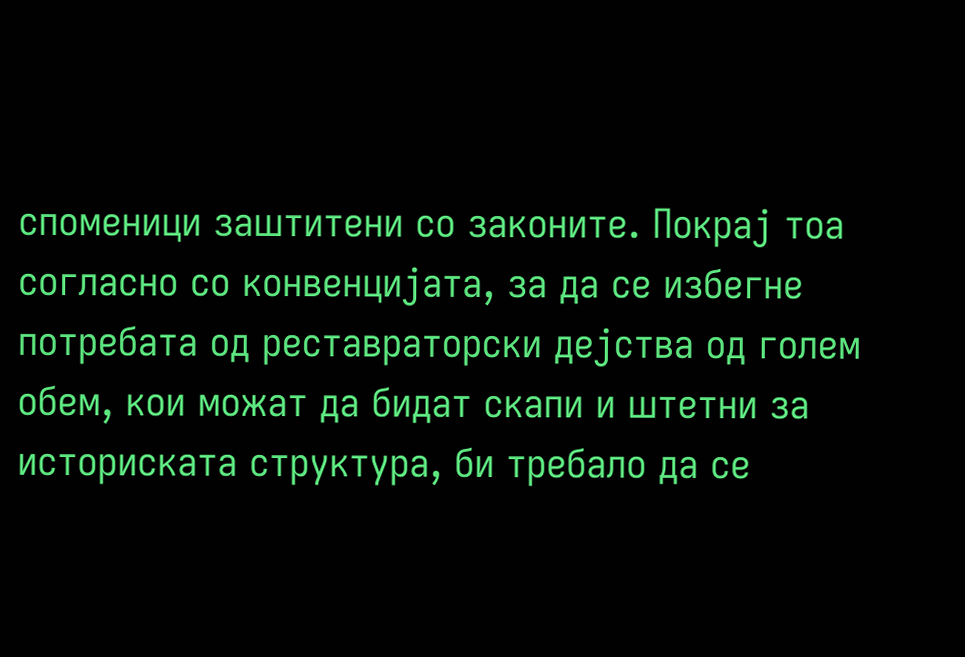споменици заштитени со законите. Покрај тоа согласно со конвенцијата, за да се избегне потребата од реставраторски дејства од голем обем, кои можат да бидат скапи и штетни за историската структура, би требало да се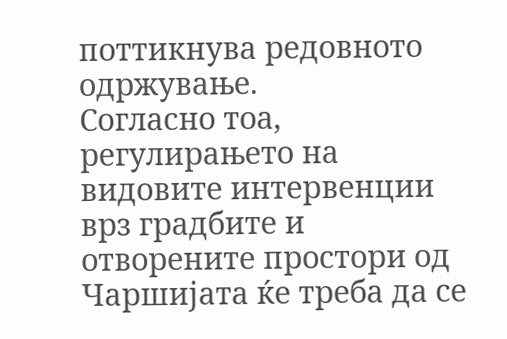поттикнува редовното одржување.
Согласно тоа, регулирањето на видовите интервенции врз градбите и отворените простори од Чаршијата ќе треба да се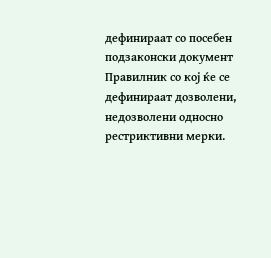дефинираат со посебен подзаконски документ Правилник со кој ќе се дефинираат дозволени, недозволени односно рестриктивни мерки.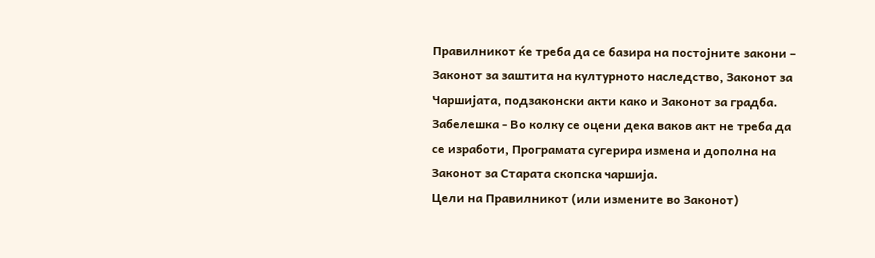Правилникот ќе треба да се базира на постојните закони – Законот за заштита на културното наследство, Законот за Чаршијата, подзаконски акти како и Законот за градба.
Забелешка - Во колку се оцени дека ваков акт не треба да се изработи, Програмата сугерира измена и дополна на Законот за Старата скопска чаршија.
Цели на Правилникот (или измените во Законот)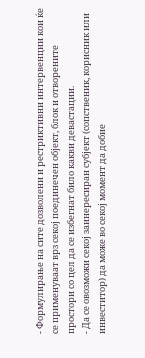- Формулирање на сите дозволени и рестриктивни интервенции кои ќе се применуваат врз секој поединечен објект, блок и отворените простори со цел да се избегнат било какви девастации.
- Да се овозможи секој заинересиран субјект (сопственик, корисник или инвеститор) да може во секој момент да добие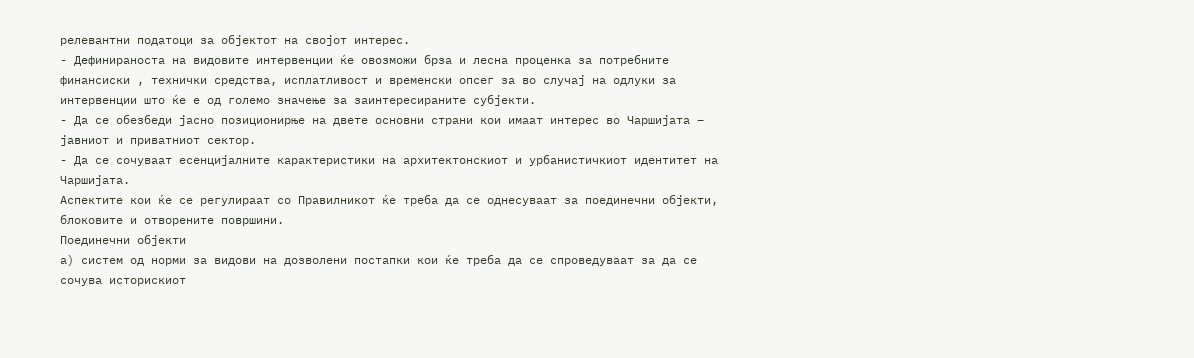релевантни податоци за објектот на својот интерес.
- Дефинираноста на видовите интервенции ќе овозможи брза и лесна проценка за потребните финансиски , технички средства, исплатливост и временски опсег за во случај на одлуки за интервенции што ќе е од големо значење за заинтересираните субјекти.
- Да се обезбеди јасно позиционирње на двете основни страни кои имаат интерес во Чаршијата – јавниот и приватниот сектор.
- Да се сочуваат есенцијалните карактеристики на архитектонскиот и урбанистичкиот идентитет на Чаршијата.
Аспектите кои ќе се регулираат со Правилникот ќе треба да се однесуваат за поединечни објекти, блоковите и отворените површини.
Поединечни објекти
а) систем од норми за видови на дозволени постапки кои ќе треба да се спроведуваат за да се сочува историскиот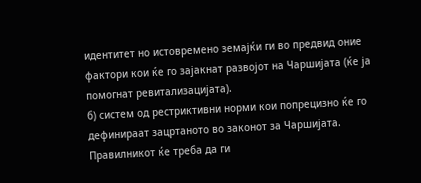идентитет но истовремено земајќи ги во предвид оние фактори кои ќе го зајакнат развојот на Чаршијата (ќе ја помогнат ревитализацијата).
б) систем од рестриктивни норми кои попрецизно ќе го дефинираат зацртаното во законот за Чаршијата.
Правилникот ќе треба да ги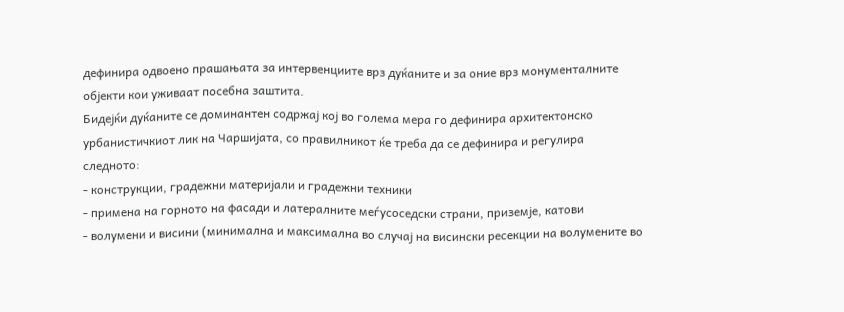дефинира одвоено прашањата за интервенциите врз дуќаните и за оние врз монументалните објекти кои уживаат посебна заштита.
Бидејќи дуќаните се доминантен содржај кој во голема мера го дефинира архитектонско урбанистичкиот лик на Чаршијата, со правилникот ќе треба да се дефинира и регулира следното:
- конструкции, градежни материјали и градежни техники
- примена на горното на фасади и латералните меѓусоседски страни, приземје, катови
- волумени и висини (минимална и максимална во случај на висински ресекции на волумените во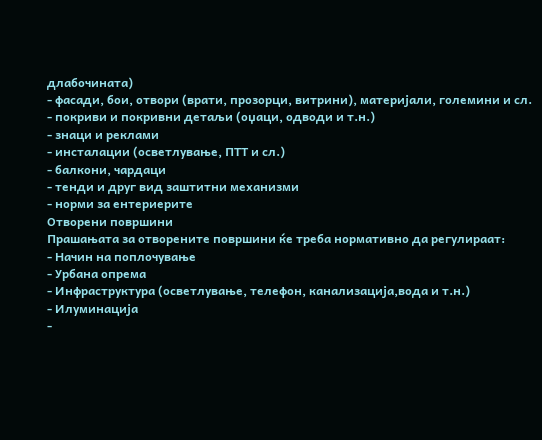длабочината)
- фасади, бои, отвори (врати, прозорци, витрини), материјали, големини и сл.
- покриви и покривни детаљи (оџаци, одводи и т.н.)
- знаци и реклами
- инсталации (осветлување, ПТТ и сл.)
- балкони, чардаци
- тенди и друг вид заштитни механизми
- норми за ентериерите
Отворени површини
Прашањата за отворените површини ќе треба нормативно да регулираат:
- Начин на поплочување
- Урбана опрема
- Инфраструктура (осветлување, телефон, канализација,вода и т.н.)
- Илуминација
-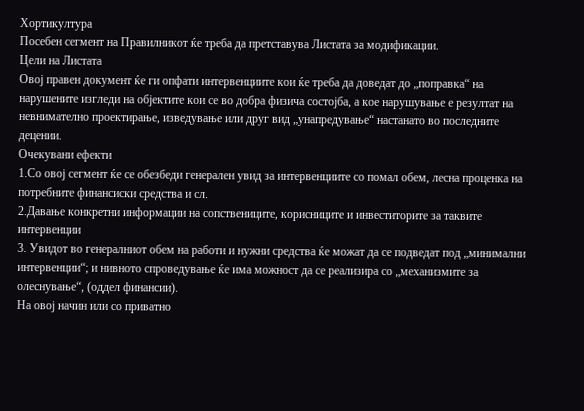Хортикултура
Посебен сегмент на Правилникот ќе треба да претставува Листата за модификации.
Цели на Листата
Овој правен документ ќе ги опфати интервенциите кои ќе треба да доведат до „поправка“ на нарушените изгледи на објектите кои се во добра физича состојба, а кое нарушување е резултат на невнимателно проектирање, изведување или друг вид „унапредување“ настанато во последните децении.
Очекувани ефекти
1.Со овој сегмент ќе се обезбеди генерален увид за интервенциите со помал обем, лесна проценка на потребните финансиски средства и сл.
2.Давање конкретни информации на сопствениците, корисниците и инвеститорите за таквите интервенции
3. Увидот во генералниот обем на работи и нужни средства ќе можат да се подведат под „минимални интервенции“; и нивното спроведување ќе има можност да се реализира со „механизмите за олеснување“, (оддел финансии).
На овој начин или со приватно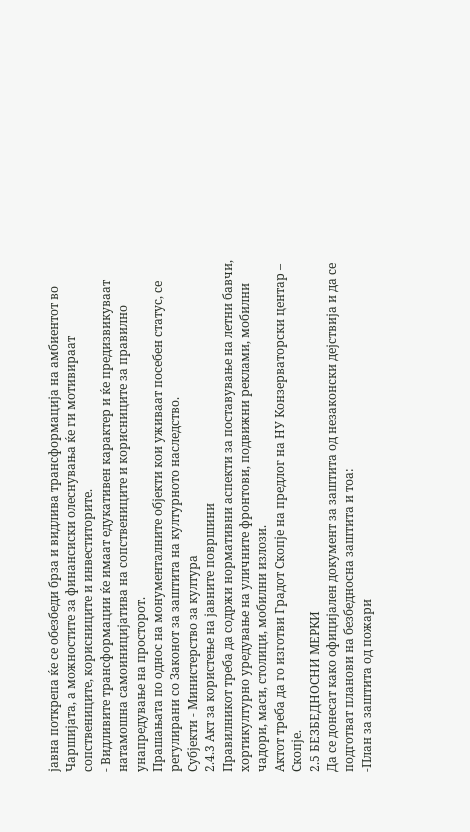јавна поткрепа ќе се обезбеди брза и видлива трансформација на амбиентот во Чаршијата, а можностите за финансиски олеснувања ќе ги мотивираат сопствениците, корисниците и инвеститорите.
- Видливите трансформации ќе имаат едукативен карактер и ќе предизвикуваат натамошна самоиницијатива на сопствениците и корисниците за правилно унапредување на просторот.
Прашањата по однос на монументалните објекти кои уживаат посебен статус, се регулирани со Законот за заштита на културното наследство.
Субјекти - Министерство за култура
2.4.3 Акт за користење на јавните површини
Правилникот треба да содржи нормативни аспекти за поставување на летни бавчи, хортикултурно уредување на уличните фронтови, подвижни реклами, мобилни чадори, маси, столици, мобилни излози.
Актот треба да го изготви Градот Скопје на предлог на НУ Конзерваторски центар – Скопје.
2.5 БЕЗБЕДНОСНИ МЕРКИ
Да се донесат како официјален документ за заштита од незаконски дејствија и да се подготват планови на безбедносна заштита и тоа:
-План за заштита од пожари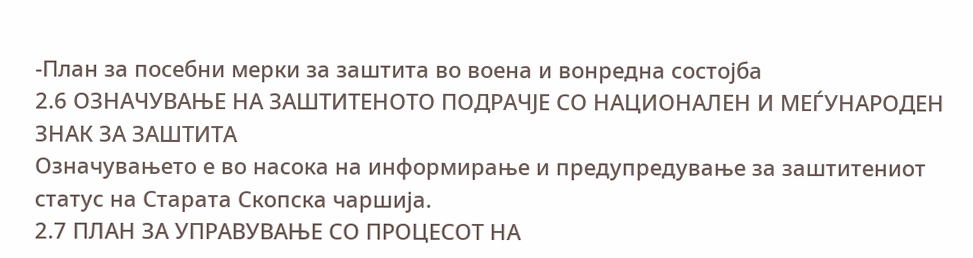-План за посебни мерки за заштита во воена и вонредна состојба
2.6 ОЗНАЧУВАЊЕ НА ЗАШТИТЕНОТО ПОДРАЧЈЕ СО НАЦИОНАЛЕН И МЕЃУНАРОДЕН ЗНАК ЗА ЗАШТИТА
Означувањето е во насока на информирање и предупредување за заштитениот статус на Старата Скопска чаршија.
2.7 ПЛАН ЗА УПРАВУВАЊЕ СО ПРОЦЕСОТ НА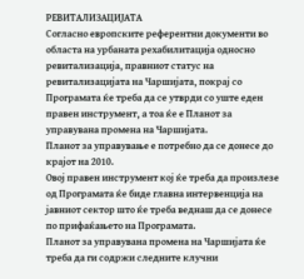РЕВИТАЛИЗАЦИЈАТА
Согласно европските референтни документи во областа на урбаната рехабилитација односно ревитализација, правниот статус на ревитализацијата на Чаршијата, покрај со Програмата ќе треба да се утврди со уште еден правен инструмент, а тоа ќе е Планот за управувана промена на Чаршијата.
Планот за управување е потребно да се донесе до крајот на 2010.
Овој правен инструмент кој ќе треба да произлезе од Програмата ќе биде главна интервенција на јавниот сектор што ќе треба веднаш да се донесе по прифаќањето на Програмата.
Планот за управувана промена на Чаршијата ќе треба да ги содржи следните клучни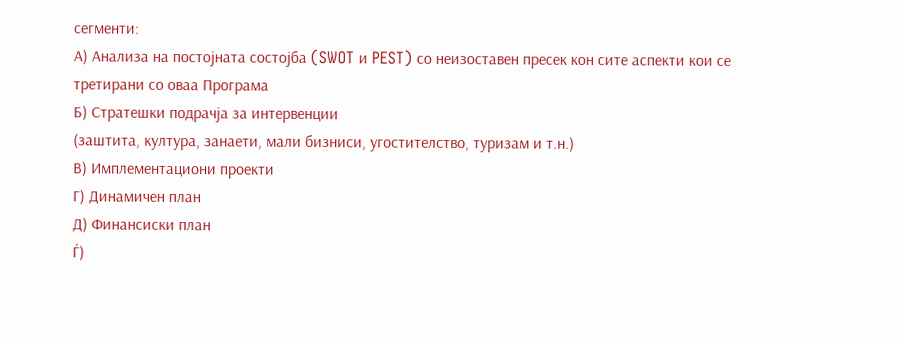сегменти:
А) Анализа на постојната состојба (SWOT и PEST) со неизоставен пресек кон сите аспекти кои се третирани со оваа Програма
Б) Стратешки подрачја за интервенции
(заштита, култура, занаети, мали бизниси, угостителство, туризам и т.н.)
В) Имплементациони проекти
Г) Динамичен план
Д) Финансиски план
Ѓ)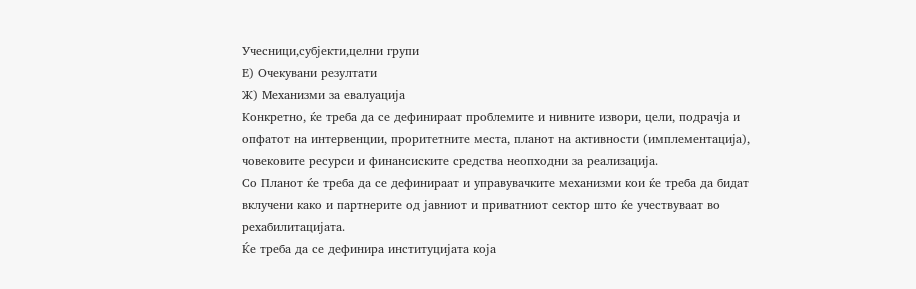Учесници,субјекти,целни групи
Е) Очекувани резултати
Ж) Механизми за евалуација
Конкретно, ќе треба да се дефинираат проблемите и нивните извори, цели, подрачја и опфатот на интервенции, проритетните места, планот на активности (имплементација), човековите ресурси и финансиските средства неопходни за реализација.
Со Планот ќе треба да се дефинираат и управувачките механизми кои ќе треба да бидат вклучени како и партнерите од јавниот и приватниот сектор што ќе учествуваат во рехабилитацијата.
Ќе треба да се дефинира институцијата која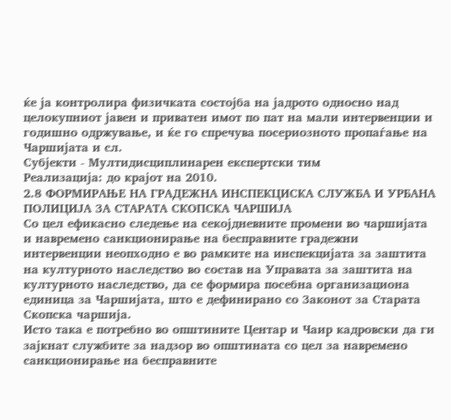ќе ја контролира физичката состојба на јадрото односно над целокупниот јавен и приватен имот по пат на мали интервенции и годишно одржување, и ќе го спречува посериозното пропаѓање на Чаршијата и сл.
Субјекти - Мултидисциплинарен експертски тим
Реализација: до крајот на 2010.
2.8 ФОРМИРАЊЕ НА ГРАДЕЖНА ИНСПЕКЦИСКА СЛУЖБА И УРБАНА ПОЛИЦИЈА ЗА СТАРАТА СКОПСКА ЧАРШИЈА
Со цел ефикасно следење на секојдневните промени во чаршијата и навремено санкционирање на бесправните градежни интервенции неопходно е во рамките на инспекцијата за заштита на културното наследство во состав на Управата за заштита на културното наследство, да се формира посебна организациона единица за Чаршијата, што е дефинирано со Законот за Старата Скопска чаршија.
Исто така е потребно во општините Центар и Чаир кадровски да ги зајкнат службите за надзор во општината со цел за навремено санкционирање на бесправните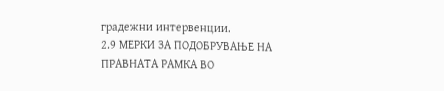градежни интервенции.
2.9 МЕРКИ ЗА ПОДОБРУВАЊЕ НА ПРАВНАТА РАМКА ВО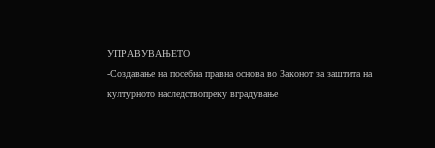УПРАВУВАЊЕТО
-Создавање на посебна правна основа во Законот за заштита на културното наследствопреку вградување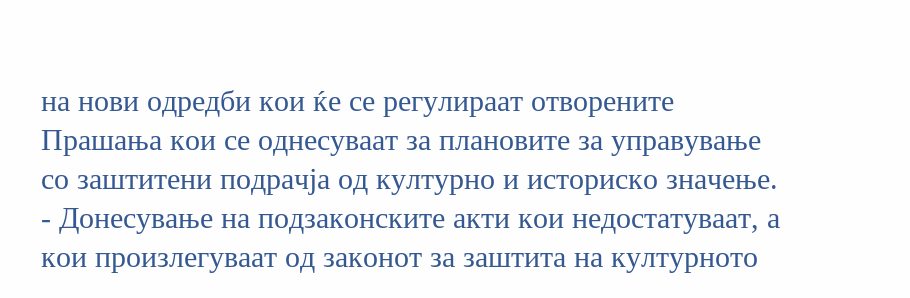на нови одредби кои ќе се регулираат отворените
Прашања кои се однесуваат за плановите за управување со заштитени подрачја од културно и историско значење.
- Донесување на подзаконските акти кои недостатуваат, а кои произлегуваат од законот за заштита на културното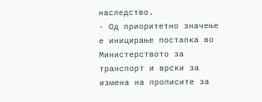наследство.
- Од приоритетно значење е иницирање постапка во Министерството за транспорт и врски за измена на прописите за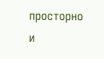просторно и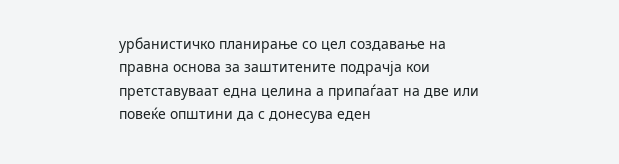урбанистичко планирање со цел создавање на правна основа за заштитените подрачја кои претставуваат една целина а припаѓаат на две или повеќе општини да с донесува еден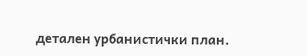детален урбанистички план.